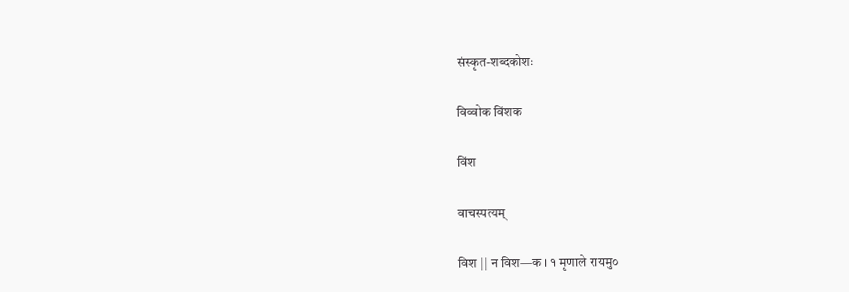संस्कृत-शब्दकोशः

विव्वोक विंशक

विंश

वाचस्पत्यम्

विश || न विश—क । १ मृणाले रायमु०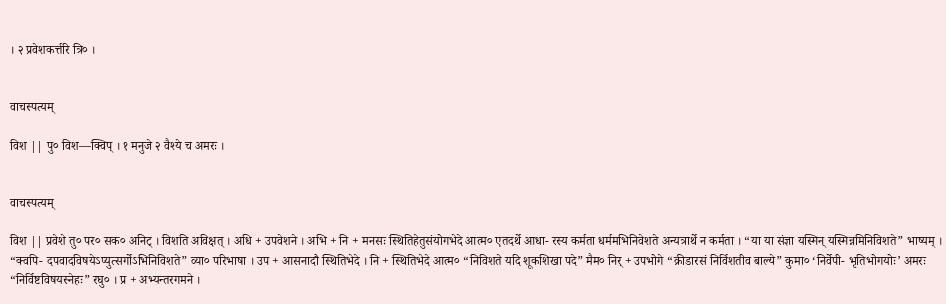। २ प्रवेशकर्त्तरि त्रि० ।


वाचस्पत्यम्

विश || पु० विश—क्विप् । १ मनुजे २ वैश्ये च अमरः ।


वाचस्पत्यम्

विश || प्रवेशे तु० पर० सक० अनिट् । विशति अविक्षत् । अधि + उपवेशने । अभि + नि + मनसः स्थितिहेतुसंयोगभेदे आत्म० एतदर्थे आधा- रस्य कर्मता धर्ममभिनिवेशते अन्यत्रार्थे न कर्मता । “या या संज्ञा यस्मिन् यस्मिन्नमिनिविशते” भाष्यम् । “क्वपि- दपवादविषयेऽप्युत्सर्गोऽभिनिविशते” व्या० परिभाषा । उप + आसनादौ स्थितिभेदे । नि + स्थितिभेदे आत्म० “निविशते यदि शूकशिखा पदे” मैम० निर् + उपभोगे “क्रीडारसं निर्विशतीव बाल्ये” कुमा० ‘निर्वेपी- भृतिभोगयोः’ अमरः “निर्विष्टविषयस्नेहः” रघु० । प्र + अभ्यन्तरगमने ।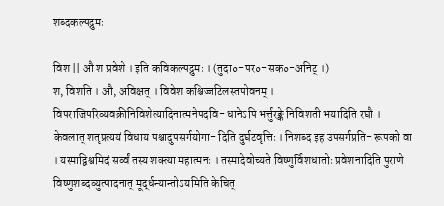शब्दकल्पद्रुमः

विश || औ श प्रवेशे । इति कविकल्पद्रुमः । (तुदा०-पर०-सक०-अनिट् ।)
श, विशति । औ, अविक्षत् । विवेश कश्चिज्जटिलस्तपोवनम् । विपराजिपरिव्यवक्रीनिविशेत्यादिनात्मनेपदवि- धानेऽपि भर्त्तुरङ्के निविशती भयादिति रघौ । केवलात् शतृप्रत्ययं विधाय पश्चादुपसर्गयोगा- दिति दुर्घटवृत्तिः । निशब्द इह उपसर्गप्रति- रूपको वा । यस्माद्विश्वमिदं सर्व्वं तस्य शक्त्या महात्मनः । तस्मादेवोच्यते विष्णुर्विशधातोः प्रवेशनादिति पुराणे विष्णुशब्दव्युत्पादनात् मूर्द्धन्यान्तोऽयमिति केचित्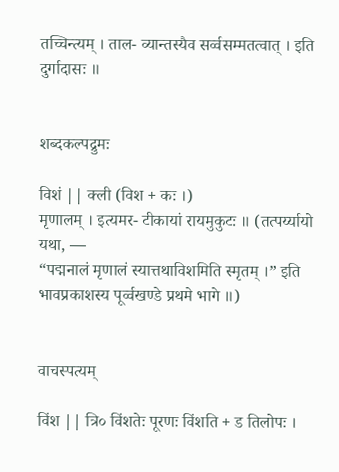तच्चिन्त्यम् । ताल- व्यान्तस्यैव सर्व्वसम्मतत्वात् । इति दुर्गादासः ॥


शब्दकल्पद्रुमः

विशं || क्ली (विश + कः ।)
मृणालम् । इत्यमर- टीकायां रायमुकुटः ॥ (तत्पर्य्यायो यथा, —
“पद्मनालं मृणालं स्यात्तथाविशमिति स्मृतम् ।” इति भावप्रकाशस्य पूर्व्वखण्डे प्रथमे भागे ॥)


वाचस्पत्यम्

विंश || त्रि० विंशतेः पूरणः विंशति + ड तिलोपः ।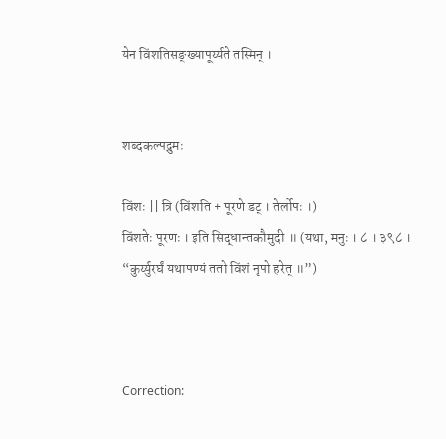येन विंशतिसङ्ख्यापूर्य्यते तस्मिन् ।


शब्दकल्पद्रुमः

विंशः || त्रि (विंशति + पूरणे डट् । तेर्लोपः ।)
विंशतेः पूरणः । इति सिद्धान्तकौमुदी ॥ (यथा, मनुः । ८ । ३९८ । “कुर्य्युरर्घं यथापण्यं ततो विंशं नृपो हरेत् ॥”)



Correction: